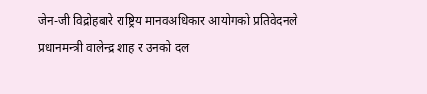जेन-जी विद्रोहबारे राष्ट्रिय मानवअधिकार आयोगको प्रतिवेदनले प्रधानमन्त्री वालेन्द्र शाह र उनको दल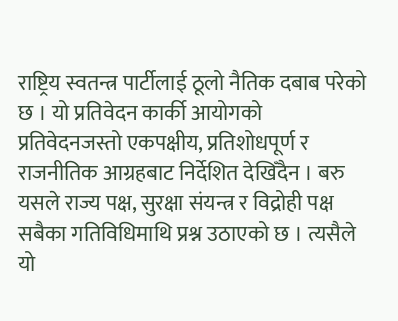राष्ट्रिय स्वतन्त्र पार्टीलाई ठूलो नैतिक दबाब परेको छ । यो प्रतिवेदन कार्की आयोगको प्रतिवेदनजस्तो एकपक्षीय, प्रतिशोधपूर्ण र राजनीतिक आग्रहबाट निर्देशित देखिँदैन । बरु यसले राज्य पक्ष, सुरक्षा संयन्त्र र विद्रोही पक्ष सबैका गतिविधिमाथि प्रश्न उठाएको छ । त्यसैले यो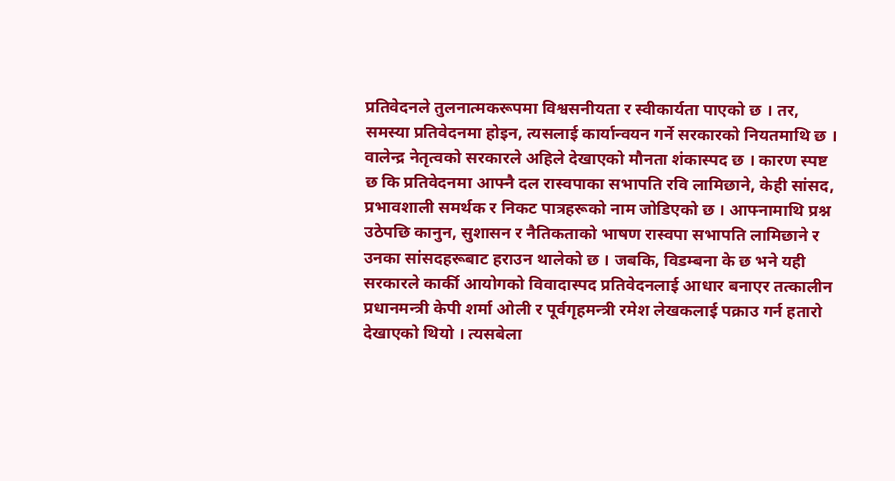प्रतिवेदनले तुलनात्मकरूपमा विश्वसनीयता र स्वीकार्यता पाएको छ । तर, समस्या प्रतिवेदनमा होइन, त्यसलाई कार्यान्वयन गर्ने सरकारको नियतमाथि छ ।
वालेन्द्र नेतृत्वको सरकारले अहिले देखाएको मौनता शंकास्पद छ । कारण स्पष्ट छ कि प्रतिवेदनमा आफ्नै दल रास्वपाका सभापति रवि लामिछाने, केही सांसद, प्रभावशाली समर्थक र निकट पात्रहरूको नाम जोडिएको छ । आफ्नामाथि प्रश्न उठेपछि कानुन, सुशासन र नैतिकताको भाषण रास्वपा सभापति लामिछाने र उनका सांसदहरूबाट हराउन थालेको छ । जबकि, विडम्बना के छ भने यही सरकारले कार्की आयोगको विवादास्पद प्रतिवेदनलाई आधार बनाएर तत्कालीन प्रधानमन्त्री केपी शर्मा ओली र पूर्वगृहमन्त्री रमेश लेखकलाई पक्राउ गर्न हतारो देखाएको थियो । त्यसबेला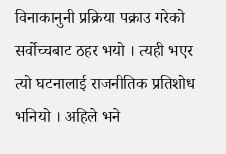विनाकानुनी प्रक्रिया पक्राउ गरेको सर्वोच्चबाट ठहर भयो । त्यही भएर त्यो घटनालाई राजनीतिक प्रतिशोध भनियो । अहिले भने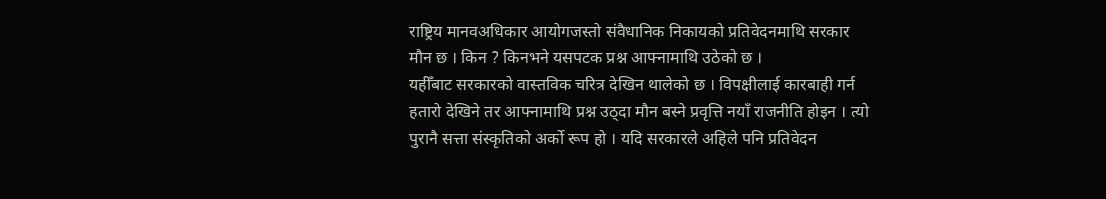राष्ट्रिय मानवअधिकार आयोगजस्तो संवैधानिक निकायको प्रतिवेदनमाथि सरकार मौन छ । किन ? किनभने यसपटक प्रश्न आफ्नामाथि उठेको छ ।
यहीँबाट सरकारको वास्तविक चरित्र देखिन थालेको छ । विपक्षीलाई कारबाही गर्न हतारो देखिने तर आफ्नामाथि प्रश्न उठ्दा मौन बस्ने प्रवृत्ति नयाँ राजनीति होइन । त्यो पुरानै सत्ता संस्कृतिको अर्को रूप हो । यदि सरकारले अहिले पनि प्रतिवेदन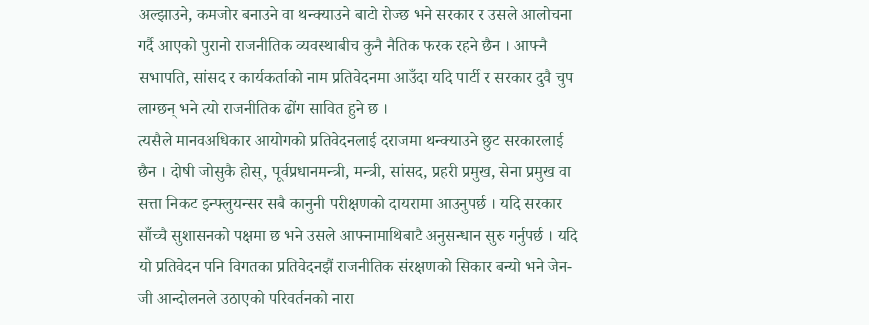अल्झाउने, कमजोर बनाउने वा थन्क्याउने बाटो रोज्छ भने सरकार र उसले आलोचना गर्दै आएको पुरानो राजनीतिक व्यवस्थाबीच कुनै नैतिक फरक रहने छैन । आफ्नै सभापति, सांसद र कार्यकर्ताको नाम प्रतिवेदनमा आउँदा यदि पार्टी र सरकार दुवै चुप लाग्छन् भने त्यो राजनीतिक ढोंग सावित हुने छ ।
त्यसैले मानवअधिकार आयोगको प्रतिवेदनलाई दराजमा थन्क्याउने छुट सरकारलाई छैन । दोषी जोसुकै होस्, पूर्वप्रधानमन्त्री, मन्त्री, सांसद, प्रहरी प्रमुख, सेना प्रमुख वा सत्ता निकट इन्फ्लुयन्सर सबै कानुनी परीक्षणको दायरामा आउनुपर्छ । यदि सरकार साँच्चै सुशासनको पक्षमा छ भने उसले आफ्नामाथिबाटै अनुसन्धान सुरु गर्नुपर्छ । यदि यो प्रतिवेदन पनि विगतका प्रतिवेदनझैं राजनीतिक संरक्षणको सिकार बन्यो भने जेन-जी आन्दोलनले उठाएको परिवर्तनको नारा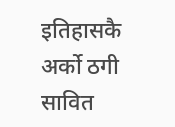इतिहासकै अर्को ठगी सावित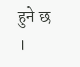हुने छ ।